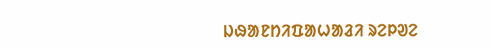ᱡᱷᱟᱱᱴᱤᱯᱟᱦᱟᱲᱤ ᱨᱮᱞᱣᱮ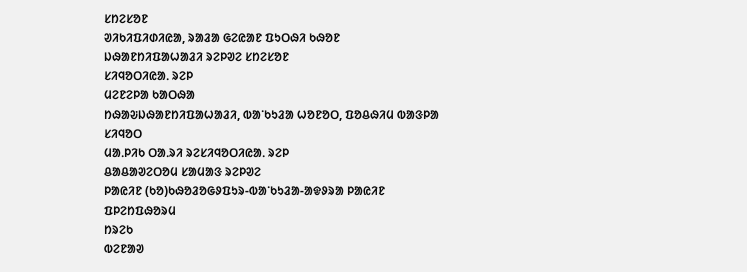ᱥᱴᱮᱥᱚᱱ
ᱣᱤᱠᱤᱯᱤᱰᱤᱭᱟ, ᱨᱟᱲᱟ ᱜᱮᱭᱟᱱ ᱯᱩᱛᱷᱤ ᱠᱷᱚᱱ
ᱡᱷᱟᱱᱴᱤᱯᱟᱦᱟᱲᱤ ᱨᱮᱞᱣᱮ ᱥᱴᱮᱥᱚᱱ
ᱥᱤᱧᱚᱛᱤᱭᱟᱹ ᱨᱮᱞ
ᱢᱮᱱᱮᱞᱟ ᱠᱟᱛᱷᱟ
ᱴᱷᱟᱶᱡᱷᱟᱱᱴᱤᱯᱟᱦᱟᱲᱤ, ᱵᱟᱸᱠᱩᱲᱟ ᱦᱚᱱᱚᱛ, ᱯᱚᱪᱷᱤᱢ ᱵᱟᱝᱞᱟ
ᱥᱤᱧᱚᱛ
ᱢᱟᱹᱞᱤᱠ ᱛᱟᱹᱨᱤ ᱨᱮᱥᱤᱧᱚᱛᱤᱭᱟᱹ ᱨᱮᱞ
ᱪᱟᱪᱟᱣᱮᱛᱚᱢ ᱥᱟᱢᱟᱝ ᱨᱮᱞᱣᱮ
ᱞᱟᱭᱤᱱ (ᱠᱚ)ᱠᱷᱚᱲᱚᱜᱽᱯᱩᱨ-ᱵᱟᱸᱠᱩᱲᱟ-ᱟᱫᱽᱨᱟ ᱞᱟᱭᱤᱱ
ᱯᱞᱮᱴᱯᱷᱚᱨᱢ
ᱴᱨᱮᱠ
ᱵᱮᱱᱟᱣ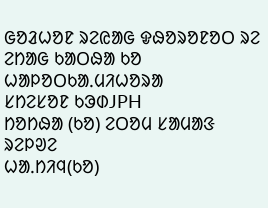ᱜᱚᱲᱦᱚᱱ ᱨᱮᱭᱟᱜ ᱫᱷᱚᱨᱚᱱᱚᱛ ᱨᱮ
ᱮᱴᱟᱜ ᱠᱟᱛᱷᱟ ᱠᱚ
ᱦᱟᱞᱚᱛᱠᱟᱹᱢᱤᱦᱚᱨᱟ
ᱥᱴᱮᱥᱚᱱ ᱠᱳᱰJPH
ᱴᱚᱴᱷᱟ (ᱠᱚ) ᱮᱛᱚᱢ ᱥᱟᱢᱟᱝ ᱨᱮᱞᱣᱮ
ᱦᱟᱹᱴᱤᱧ(ᱠᱚ)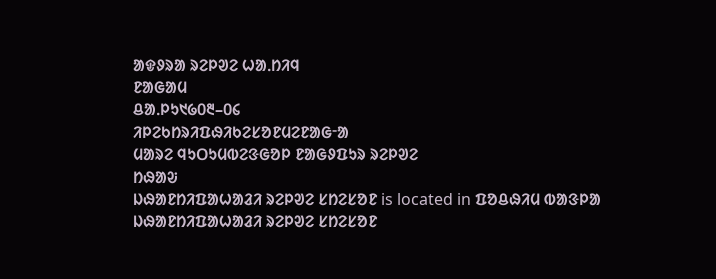ᱟᱫᱽᱨᱟ ᱨᱮᱞᱣᱮ ᱦᱟᱹᱴᱤᱧ
ᱱᱟᱜᱟᱢ
ᱪᱟᱹᱞᱩ᱑᱙᱐᱓–᱐᱔
ᱤᱞᱮᱠᱴᱨᱤᱯᱷᱤᱠᱮᱥᱚᱱᱢᱮᱱᱟᱜᱼᱟ
ᱢᱟᱨᱮ ᱧᱩᱛᱩᱢᱵᱮᱝᱜᱚᱞ ᱱᱟᱜᱽᱯᱩᱨ ᱨᱮᱞᱣᱮ
ᱴᱷᱟᱶ
ᱡᱷᱟᱱᱴᱤᱯᱟᱦᱟᱲᱤ ᱨᱮᱞᱣᱮ ᱥᱴᱮᱥᱚᱱ is located in ᱯᱚᱪᱷᱤᱢ ᱵᱟᱝᱞᱟ
ᱡᱷᱟᱱᱴᱤᱯᱟᱦᱟᱲᱤ ᱨᱮᱞᱣᱮ ᱥᱴᱮᱥᱚᱱ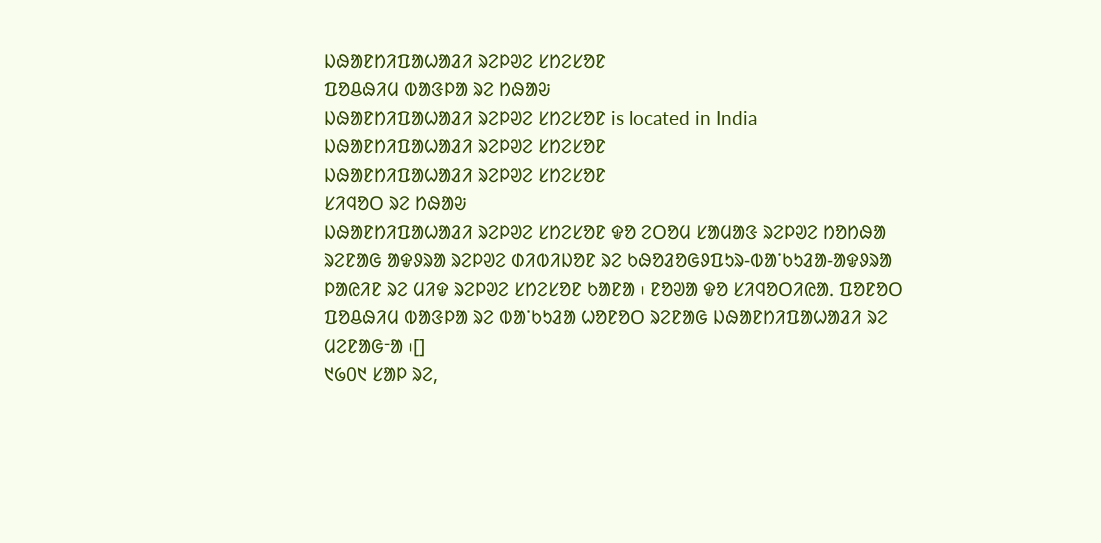ᱡᱷᱟᱱᱴᱤᱯᱟᱦᱟᱲᱤ ᱨᱮᱞᱣᱮ ᱥᱴᱮᱥᱚᱱ
ᱯᱚᱪᱷᱤᱢ ᱵᱟᱝᱞᱟ ᱨᱮ ᱴᱷᱟᱶ
ᱡᱷᱟᱱᱴᱤᱯᱟᱦᱟᱲᱤ ᱨᱮᱞᱣᱮ ᱥᱴᱮᱥᱚᱱ is located in India
ᱡᱷᱟᱱᱴᱤᱯᱟᱦᱟᱲᱤ ᱨᱮᱞᱣᱮ ᱥᱴᱮᱥᱚᱱ
ᱡᱷᱟᱱᱴᱤᱯᱟᱦᱟᱲᱤ ᱨᱮᱞᱣᱮ ᱥᱴᱮᱥᱚᱱ
ᱥᱤᱧᱚᱛ ᱨᱮ ᱴᱷᱟᱶ
ᱡᱷᱟᱱᱴᱤᱯᱟᱦᱟᱲᱤ ᱨᱮᱞᱣᱮ ᱥᱴᱮᱥᱚᱱ ᱫᱚ ᱮᱛᱚᱢ ᱥᱟᱢᱟᱝ ᱨᱮᱞᱣᱮ ᱴᱚᱴᱷᱟ ᱨᱮᱱᱟᱜ ᱟᱫᱽᱨᱟ ᱨᱮᱞᱣᱮ ᱰᱤᱵᱤᱡᱚᱱ ᱨᱮ ᱠᱷᱚᱲᱚᱜᱽᱯᱩᱨ-ᱵᱟᱸᱠᱩᱲᱟ-ᱟᱫᱽᱨᱟ ᱞᱟᱭᱤᱱ ᱨᱮ ᱢᱤᱫ ᱨᱮᱞᱣᱮ ᱥᱴᱮᱥᱚᱱ ᱠᱟᱱᱟ ᱾ ᱱᱚᱣᱟ ᱫᱚ ᱥᱤᱧᱚᱛᱤᱭᱟᱹ ᱯᱚᱱᱚᱛ ᱯᱚᱪᱷᱤᱢ ᱵᱟᱝᱞᱟ ᱨᱮ ᱵᱟᱸᱠᱩᱲᱟ ᱦᱚᱱᱚᱛ ᱨᱮᱱᱟᱜ ᱡᱷᱟᱱᱴᱤᱯᱟᱦᱟᱲᱤ ᱨᱮ ᱢᱮᱱᱟᱜᱼᱟ ᱾[]
᱑᱙᱐᱑ ᱥᱟᱞ ᱨᱮ,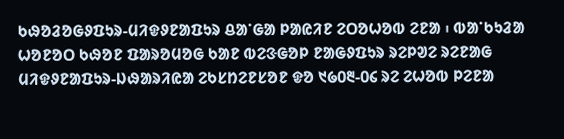ᱠᱷᱚᱲᱚᱜᱽᱯᱩᱨ-ᱢᱤᱫᱽᱱᱟᱯᱩᱨ ᱪᱟᱸᱜᱟ ᱞᱟᱭᱤᱱ ᱮᱛᱚᱦᱚᱵ ᱮᱱᱟ ᱾ ᱵᱟᱸᱠᱩᱲᱟ ᱦᱚᱱᱚᱛ ᱠᱷᱚᱱ ᱯᱟᱨᱚᱢᱚᱜ ᱠᱟᱱ ᱵᱮᱝᱜᱚᱞ ᱱᱟᱜᱽᱯᱩᱨ ᱨᱮᱞᱣᱮ ᱨᱮᱱᱟᱜ ᱢᱤᱫᱽᱱᱟᱯᱩᱨ-ᱡᱷᱟᱨᱤᱭᱟ ᱮᱠᱥᱴᱮᱱᱥᱚᱱ ᱫᱚ ᱑᱙᱐᱓-᱐᱔ ᱨᱮ ᱮᱦᱚᱵ ᱞᱮᱱᱟ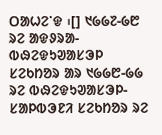ᱛᱟᱦᱮᱸᱫ ᱾[] ᱑᱙᱙᱗-᱙᱘ ᱨᱮ ᱟᱫᱽᱨᱟ-ᱵᱷᱮᱫᱩᱣᱟᱥᱳᱞ ᱥᱮᱠᱴᱚᱨ ᱟᱨ ᱑᱙᱙᱘-᱙᱙ ᱨᱮ ᱵᱷᱮᱫᱩᱣᱟᱥᱳᱞ-ᱥᱟᱞᱵᱳᱱᱤ ᱥᱮᱠᱴᱚᱨ ᱨᱮ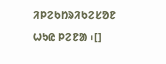ᱤᱞᱮᱠᱴᱨᱤᱠᱮᱥᱚᱱ ᱦᱩᱭ ᱞᱮᱱᱟ ᱾[]